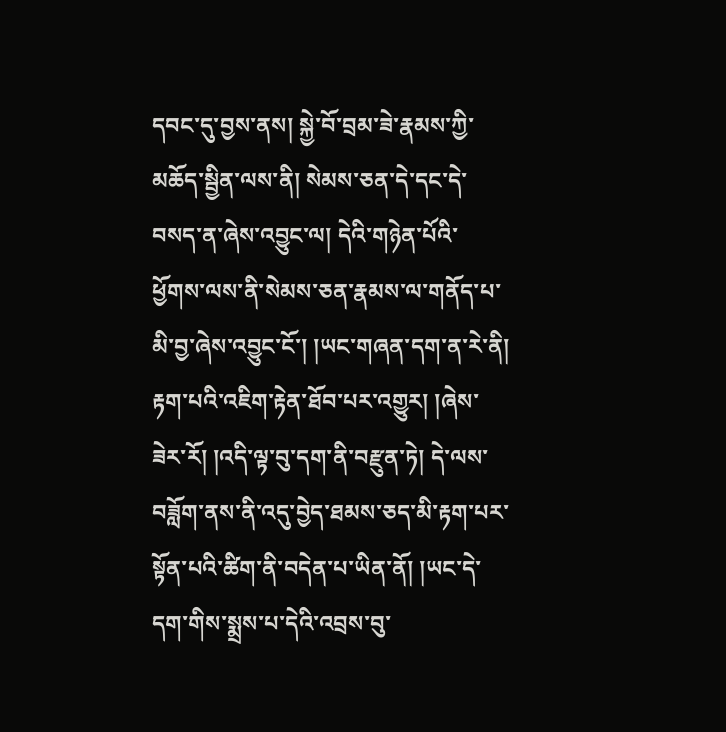དབང་དུ་བྱས་ནས། སྐྱེ་བོ་བྲམ་ཟེ་རྣམས་ཀྱི་མཆོད་སྦྱིན་ལས་ནི། སེམས་ཅན་དེ་དང་དེ་བསད་ན་ཞེས་འབྱུང་ལ། དེའི་གཉེན་པོའི་ཕྱོགས་ལས་ནི་སེམས་ཅན་རྣམས་ལ་གནོད་པ་མི་བྱ་ཞེས་འབྱུང་ངོ་། །ཡང་གཞན་དག་ན་རེ་ནི། རྟག་པའི་འཇིག་རྟེན་ཐོབ་པར་འགྱུར། །ཞེས་ཟེར་རོ། །འདི་ལྟ་བུ་དག་ནི་བརྫུན་ཏེ། དེ་ལས་བཟློག་ནས་ནི་འདུ་བྱེད་ཐམས་ཅད་མི་རྟག་པར་སྟོན་པའི་ཚིག་ནི་བདེན་པ་ཡིན་ནོ། །ཡང་དེ་དག་གིས་སྨྲས་པ་དེའི་འབྲས་བུ་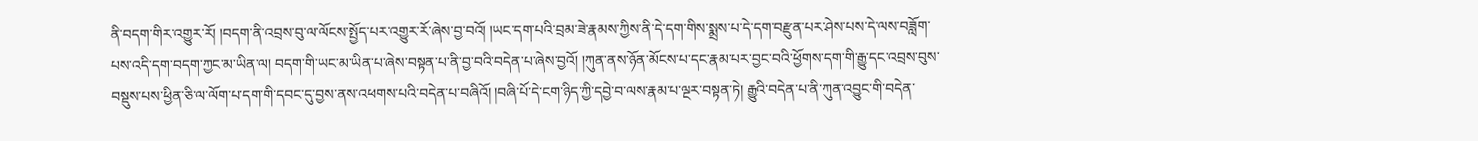ནི་བདག་གིར་འགྱུར་རོ། །བདག་ནི་འབྲས་བུ་ལ་ལོངས་སྤྱོད་པར་འགྱུར་རོ་ཞེས་བྱ་བའོ། །ཡང་དག་པའི་བྲམ་ཟེ་རྣམས་ཀྱིས་ནི་དེ་དག་གིས་སྨྲས་པ་དེ་དག་བརྫུན་པར་ཤེས་པས་དེ་ལས་བཟློག་པས་འདི་དག་བདག་ཀྱང་མ་ཡིན་ལ། བདག་གི་ཡང་མ་ཡིན་པ་ཞེས་བསྟན་པ་ནི་བྱ་བའི་བདེན་པ་ཞེས་བྱའོ། །ཀུན་ནས་ཉོན་མོངས་པ་དང་རྣམ་པར་བྱང་བའི་ཕྱོགས་དག་གི་རྒྱུ་དང་འབྲས་བུས་བསྡུས་པས་ཕྱིན་ཅི་ལ་ལོག་པ་དག་གི་དབང་དུ་བྱས་ནས་འཕགས་པའི་བདེན་པ་བཞིའོ། །བཞི་པོ་དེ་ངག་ཉིད་ཀྱི་དབྱེ་བ་ལས་རྣམ་པ་ལྔར་བསྟན་ཏེ། རྒྱུའི་བདེན་པ་ནི་ཀུན་འབྱུང་གི་བདེན་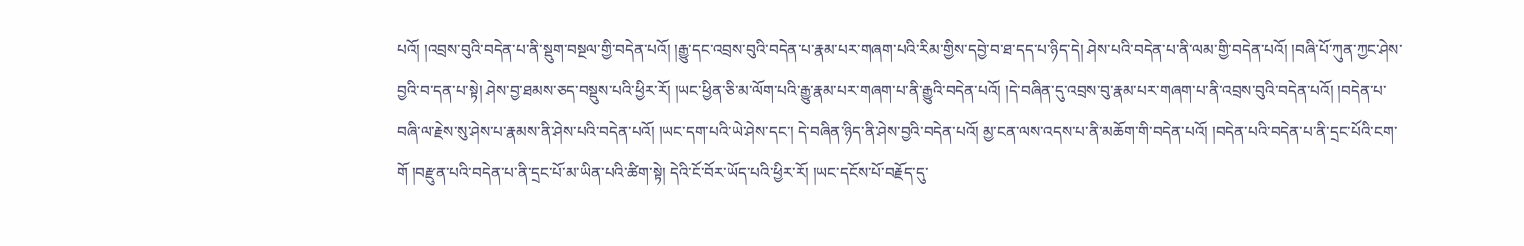པའོ། །འབྲས་བུའི་བདེན་པ་ནི་སྡུག་བསྔལ་གྱི་བདེན་པའོ། །རྒྱུ་དང་འབྲས་བུའི་བདེན་པ་རྣམ་པར་གཞག་པའི་རིམ་གྱིས་དབྱེ་བ་ཐ་དད་པ་ཉིད་དེ། ཤེས་པའི་བདེན་པ་ནི་ལམ་གྱི་བདེན་པའོ། །བཞི་པོ་ཀུན་ཀྱང་ཤེས་བྱའི་བ་དན་པ་སྟེ། ཤེས་བྱ་ཐམས་ཅད་བསྡུས་པའི་ཕྱིར་རོ། །ཡང་ཕྱིན་ཅི་མ་ལོག་པའི་རྒྱུ་རྣམ་པར་གཞག་པ་ནི་རྒྱུའི་བདེན་པའོ། །དེ་བཞིན་དུ་འབྲས་བུ་རྣམ་པར་གཞག་པ་ནི་འབྲས་བུའི་བདེན་པའོ། །བདེན་པ་བཞི་ལ་རྗེས་སུ་ཤེས་པ་རྣམས་ནི་ཤེས་པའི་བདེན་པའོ། །ཡང་དག་པའི་ཡེ་ཤེས་དང་། དེ་བཞིན་ཉིད་ནི་ཤེས་བྱའི་བདེན་པའོ། མྱ་ངན་ལས་འདས་པ་ནི་མཆོག་གི་བདེན་པའོ། །བདེན་པའི་བདེན་པ་ནི་དྲང་པོའི་ངག་གོ །བརྫུན་པའི་བདེན་པ་ནི་དྲང་པོ་མ་ཡིན་པའི་ཚིག་སྟེ། དེའི་ངོ་བོར་ཡོད་པའི་ཕྱིར་རོ། །ཡང་དངོས་པོ་བརྗོད་དུ་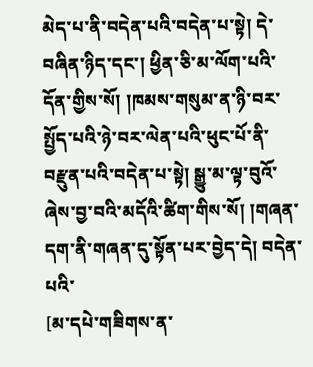མེད་པ་ནི་བདེན་པའི་བདེན་པ་སྟེ། དེ་བཞིན་ཉིད་དང་། ཕྱིན་ཅི་མ་ལོག་པའི་དོན་གྱིས་སོ། །ཁམས་གསུམ་ན་ཉི་བར་སྤྱོད་པའི་ཉེ་བར་ལེན་པའི་ཕུང་པོ་ནི་བརྫུན་པའི་བདེན་པ་སྟེ། སྒྱུ་མ་ལྟ་བུའོ་ཞེས་བྱ་བའི་མདོའི་ཚིག་གིས་སོ། །གཞན་དག་ནི་གཞན་དུ་སྟོན་པར་བྱེད་དེ། བདེན་པའི་
[མ་དཔེ་གཟིགས་ན་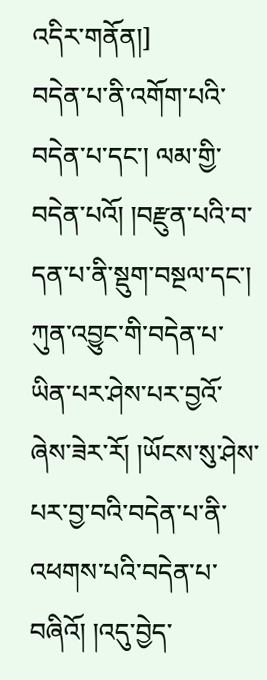འདིར་གནོན།]
བདེན་པ་ནི་འགོག་པའི་བདེན་པ་དང་། ལམ་གྱི་བདེན་པའོ། །བརྫུན་པའི་བ་དན་པ་ནི་སྡུག་བསྔལ་དང་། ཀུན་འབྱུང་གི་བདེན་པ་ཡིན་པར་ཤེས་པར་བྱའོ་ཞེས་ཟེར་རོ། །ཡོངས་སུ་ཤེས་པར་བྱ་བའི་བདེན་པ་ནི་འཕགས་པའི་བདེན་པ་བཞིའོ། །འདུ་བྱེད་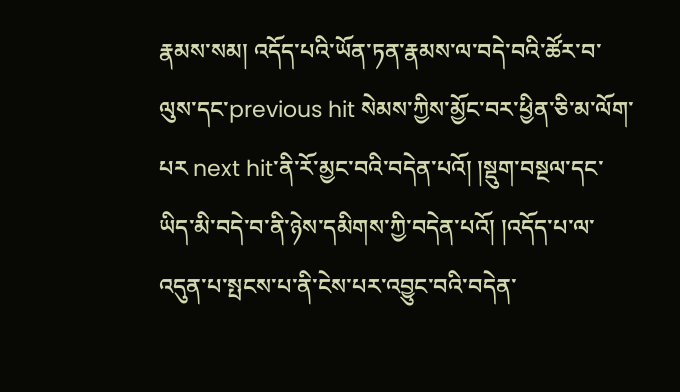རྣམས་སམ། འདོད་པའི་ཡོན་ཏན་རྣམས་ལ་བདེ་བའི་ཚོར་བ་ལུས་དང་previous hit སེམས་ཀྱིས་མྱོང་བར་ཕྱིན་ཅི་མ་ལོག་པར next hit་ནི་རོ་མྱང་བའི་བདེན་པའོ། །སྡུག་བསྔལ་དང་ཡིད་མི་བདེ་བ་ནི་ཉེས་དམིགས་ཀྱི་བདེན་པའོ། །འདོད་པ་ལ་འདུན་པ་སྤངས་པ་ནི་ངེས་པར་འབྱུང་བའི་བདེན་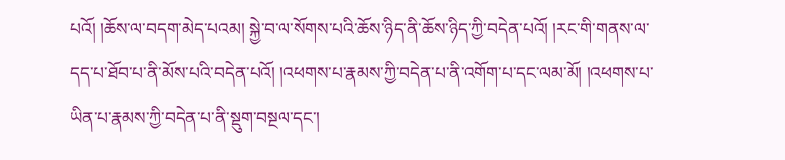པའོ། །ཆོས་ལ་བདག་མེད་པའམ། སྐྱེ་བ་ལ་སོགས་པའི་ཆོས་ཉིད་ནི་ཆོས་ཉིད་ཀྱི་བདེན་པའོ། །རང་གི་གནས་ལ་དད་པ་ཐོབ་པ་ནི་མོས་པའི་བདེན་པའོ། །འཕགས་པ་རྣམས་ཀྱི་བདེན་པ་ནི་འགོག་པ་དང་ལམ་མོ། །འཕགས་པ་ཡིན་པ་རྣམས་ཀྱི་བདེན་པ་ནི་སྡུག་བསྔལ་དང་།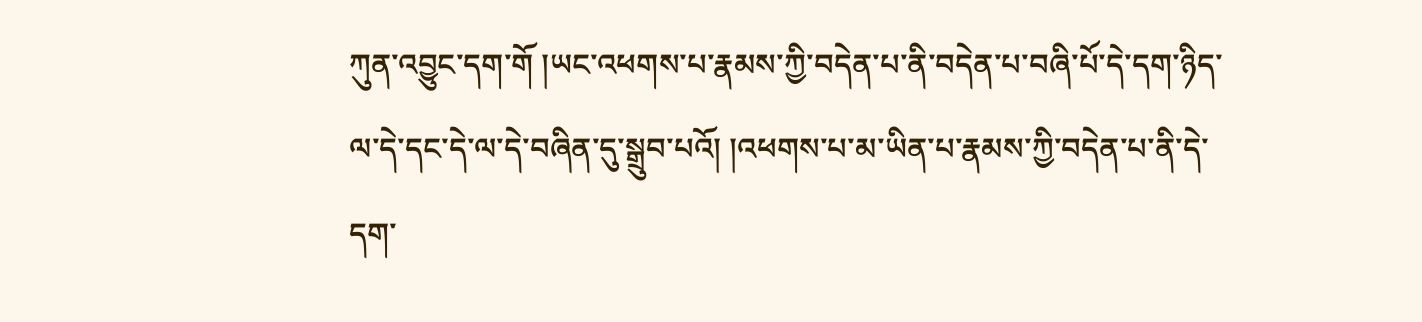ཀུན་འབྱུང་དག་གོ །ཡང་འཕགས་པ་རྣམས་ཀྱི་བདེན་པ་ནི་བདེན་པ་བཞི་པོ་དེ་དག་ཉིད་ལ་དེ་དང་དེ་ལ་དེ་བཞིན་དུ་སྒྲུབ་པའོ། །འཕགས་པ་མ་ཡིན་པ་རྣམས་ཀྱི་བདེན་པ་ནི་དེ་དག་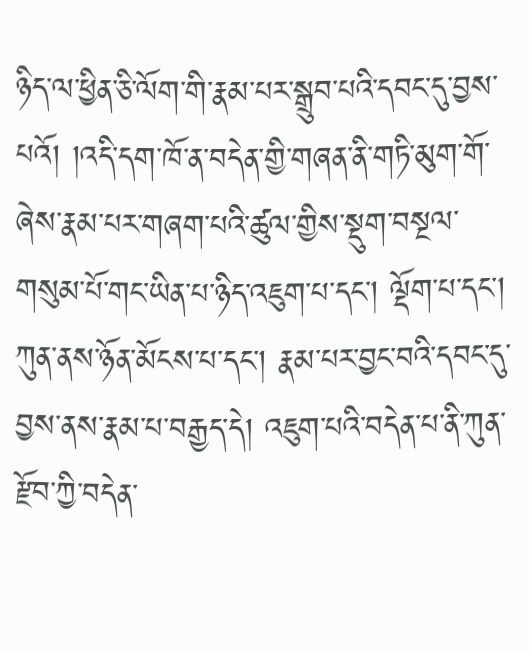ཉིད་ལ་ཕྱིན་ཅི་ལོག་གི་རྣམ་པར་སྒྲུབ་པའི་དབང་དུ་བྱས་པའོ། །འདི་དག་ཁོ་ན་བདེན་གྱི་གཞན་ནི་གཏི་མུག་གོ་ཞེས་རྣམ་པར་གཞག་པའི་ཚུལ་གྱིས་སྡུག་བསྔལ་གསུམ་པོ་གང་ཡིན་པ་ཉིད་འཇུག་པ་དང་། ལྡོག་པ་དང་། ཀུན་ནས་ཉོན་མོངས་པ་དང་། རྣམ་པར་བྱང་བའི་དབང་དུ་བྱས་ནས་རྣམ་པ་བརྒྱད་དེ། འཇུག་པའི་བདེན་པ་ནི་ཀུན་རྫོབ་ཀྱི་བདེན་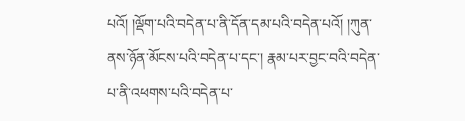པའོ། །ལྡོག་པའི་བདེན་པ་ནི་དོན་དམ་པའི་བདེན་པའོ། །ཀུན་ནས་ཉོན་མོངས་པའི་བདེན་པ་དང་། རྣམ་པར་བྱང་བའི་བདེན་པ་ནི་འཕགས་པའི་བདེན་པ་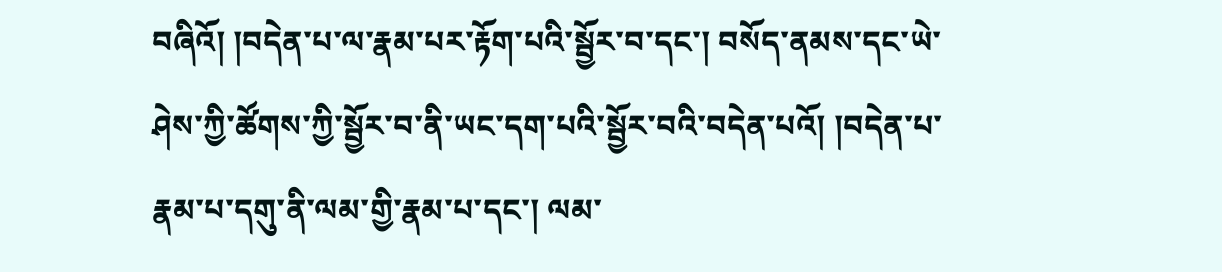བཞིའོ། །བདེན་པ་ལ་རྣམ་པར་རྟོག་པའི་སྦྱོར་བ་དང་། བསོད་ནམས་དང་ཡེ་ཤེས་ཀྱི་ཚོགས་ཀྱི་སྦྱོར་བ་ནི་ཡང་དག་པའི་སྦྱོར་བའི་བདེན་པའོ། །བདེན་པ་རྣམ་པ་དགུ་ནི་ལམ་གྱི་རྣམ་པ་དང་། ལམ་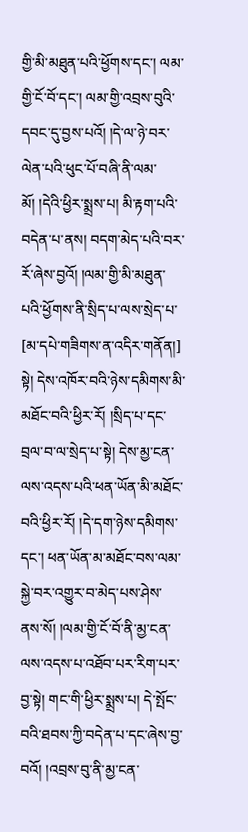གྱི་མི་མཐུན་པའི་ཕྱོགས་དང་། ལམ་གྱི་ངོ་བོ་དང་། ལམ་གྱི་འབྲས་བུའི་དབང་དུ་བྱས་པའོ། །དེ་ལ་ཉེ་བར་ལེན་པའི་ཕུང་པོ་བཞི་ནི་ལམ་མོ། །དེའི་ཕྱིར་སྨྲས་པ། མི་རྟག་པའི་བདེན་པ་ནས། བདག་མེད་པའི་བར་རོ་ཞེས་བྱའོ། །ལམ་གྱི་མི་མཐུན་པའི་ཕྱོགས་ནི་སྲིད་པ་ལས་སྲེད་པ་
[མ་དཔེ་གཟིགས་ན་འདིར་གནོན།]
སྟེ། དེས་འཁོར་བའི་ཉེས་དམིགས་མི་མཐོང་བའི་ཕྱིར་རོ། །སྲིད་པ་དང་བྲལ་བ་ལ་སྲེད་པ་སྟེ། དེས་མྱ་ངན་ལས་འདས་པའི་ཕན་ཡོན་མི་མཐོང་བའི་ཕྱིར་རོ། །དེ་དག་ཉེས་དམིགས་དང་། ཕན་ཡོན་མ་མཐོང་བས་ལམ་སྐྱེ་བར་འགྱུར་བ་མེད་པས་ཤེས་ནས་སོ། །ལམ་གྱི་ངོ་བོ་ནི་མྱ་ངན་ལས་འདས་པ་འཐོབ་པར་རིག་པར་བྱ་སྟེ། གང་གི་ཕྱིར་སྨྲས་པ། དེ་སྤོང་བའི་ཐབས་ཀྱི་བདེན་པ་དང་ཞེས་བྱ་བའོ། །འབྲས་བུ་ནི་མྱ་ངན་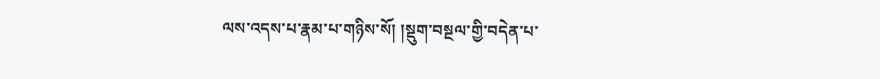ལས་འདས་པ་རྣམ་པ་གཉིས་སོ། །སྡུག་བསྔལ་གྱི་བདེན་པ་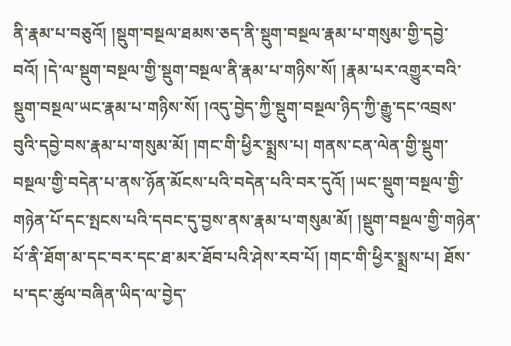ནི་རྣམ་པ་བཅུའོ། །སྡུག་བསྔལ་ཐམས་ཅད་ནི་སྡུག་བསྔལ་རྣམ་པ་གསུམ་གྱི་དབྱེ་བའོ། །དེ་ལ་སྡུག་བསྔལ་གྱི་སྡུག་བསྔལ་ནི་རྣམ་པ་གཉིས་སོ། །རྣམ་པར་འགྱུར་བའི་སྡུག་བསྔལ་ཡང་རྣམ་པ་གཉིས་སོ། །འདུ་བྱེད་ཀྱི་སྡུག་བསྔལ་ཉིད་ཀྱི་རྒྱུ་དང་འབྲས་བུའི་དབྱེ་བས་རྣམ་པ་གསུམ་མོ། །གང་གི་ཕྱིར་སྨྲས་པ། གནས་ངན་ལེན་གྱི་སྡུག་བསྔལ་གྱི་བདེན་པ་ནས་ཉོན་མོངས་པའི་བདེན་པའི་བར་དུའོ། །ཡང་སྡུག་བསྔལ་གྱི་གཉེན་པོ་དང་སྤངས་པའི་དབང་དུ་བྱས་ནས་རྣམ་པ་གསུམ་མོ། །སྡུག་བསྔལ་གྱི་གཉེན་པོ་ནི་ཐོག་མ་དང་བར་དང་ཐ་མར་ཐོབ་པའི་ཤེས་རབ་པོ། །གང་གི་ཕྱིར་སྨྲས་པ། ཐོས་པ་དང་ཚུལ་བཞིན་ཡིད་ལ་བྱེད་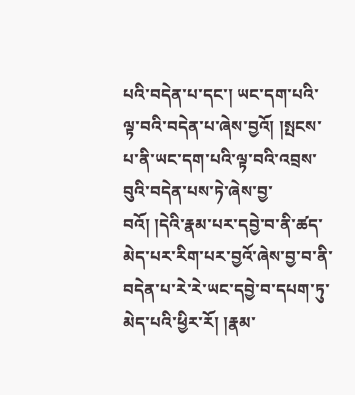པའི་བདེན་པ་དང་། ཡང་དག་པའི་ལྟ་བའི་བདེན་པ་ཞེས་བྱའོ། །སྤངས་པ་ནི་ཡང་དག་པའི་ལྟ་བའི་འབྲས་བུའི་བདེན་པས་ཏེ་ཞེས་བྱ་བའོ། །དེའི་རྣམ་པར་དབྱེ་བ་ནི་ཚད་མེད་པར་རིག་པར་བྱའོ་ཞེས་བྱ་བ་ནི་བདེན་པ་རེ་རེ་ཡང་དབྱེ་བ་དཔག་ཏུ་མེད་པའི་ཕྱིར་རོ། །རྣམ་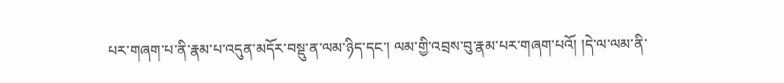པར་གཞག་པ་ནི་རྣམ་པ་འདུན་མདོར་བསྡུ་ན་ལམ་ཉིད་དང་། ལམ་གྱི་འབྲས་བུ་རྣམ་པར་གཞག་པའོ། །དེ་ལ་ལམ་ནི་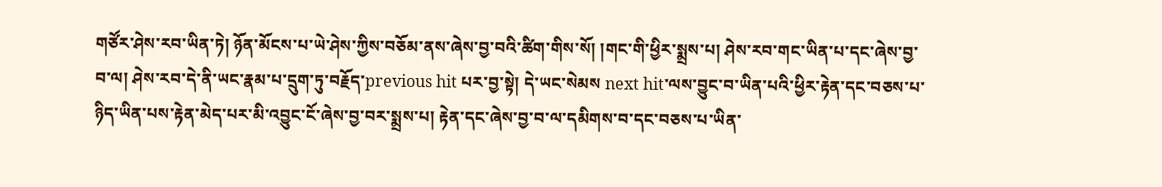གཙོར་ཤེས་རབ་ཡིན་ཏེ། ཉོན་མོངས་པ་ཡེ་ཤེས་ཀྱིས་བཅོམ་ནས་ཞེས་བྱ་བའི་ཚིག་གིས་སོ། །གང་གི་ཕྱིར་སྨྲས་པ། ཤེས་རབ་གང་ཡིན་པ་དང་ཞེས་བྱ་བ་ལ། ཤེས་རབ་དེ་ནི་ཡང་རྣམ་པ་དྲུག་ཏུ་བརྗོད་previous hit པར་བྱ་སྟེ། དེ་ཡང་སེམས next hit་ལས་བྱུང་བ་ཡིན་པའི་ཕྱིར་རྟེན་དང་བཅས་པ་ཉིད་ཡིན་པས་རྟེན་མེད་པར་མི་འབྱུང་ངོ་ཞེས་བྱ་བར་སྨྲས་པ། རྟེན་དང་ཞེས་བྱ་བ་ལ་དམིགས་བ་དང་བཅས་པ་ཡིན་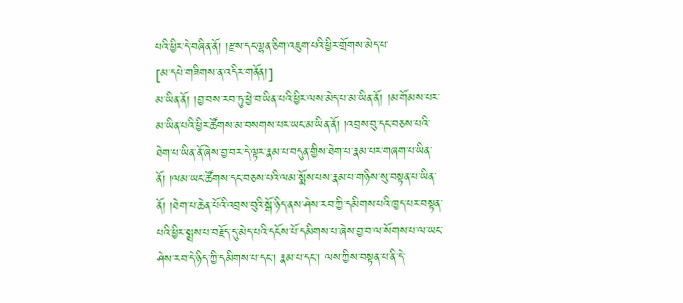པའི་ཕྱིར་དེ་བཞིན་ནོ། །རྫས་དང་ལྷན་ཅིག་འཇུག་པའི་ཕྱིར་གྲོགས་མེད་པ་
[མ་དཔེ་གཟིགས་ན་འདིར་གནོན།]
མ་ཡིན་ནོ། །བྱ་བས་རབ་ཏུ་ཕྱེ་བ་ཡིན་པའི་ཕྱིར་ལས་མེད་པ་མ་ཡིན་ནོ། །མ་གོམས་པར་མ་ཡིན་པའི་ཕྱིར་ཚོགས་མ་བསགས་པར་ཡང་མ་ཡིན་ནོ། །འབྲས་བུ་དང་བཅས་པའི་ཐེག་པ་ཡིན་ནོ་ཞེས་བྱ་བར་དེ་ལྟར་རྣམ་པ་བདུན་གྱིས་ཐེག་པ་རྣམ་པར་གཞག་པ་ཡིན་ནོ། །ལམ་ཡང་ཚོགས་དང་བཅས་པའི་ལམ་སྨོས་པས་རྣམ་པ་གཉིས་སུ་བསྟན་པ་ཡིན་ནོ། །ཐེག་པ་ཆེན་པོའི་འབྲས་བུའི་སྒོ་ཉིད་ནས་ཤེས་རབ་ཀྱི་དམིགས་པའི་ཁྱད་པར་བསྟན་པའི་ཕྱིར་སྨྲས་པ་བརྗོད་དུ་མེད་པའི་དངོས་པོ་དམིགས་པ་ཞེས་བྱ་བ་ལ་སོགས་པ་ལ་ཡང་ཤེས་རབ་དེ་ཉིད་ཀྱི་དམིགས་པ་དང་། རྣམ་པ་དང་། ལས་ཀྱིས་བསྟན་པ་ནི་དེ་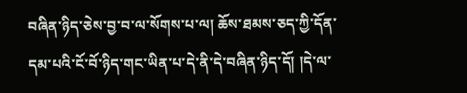བཞིན་ཉིད་ཅེས་བྱ་བ་ལ་སོགས་པ་ལ། ཆོས་ཐམས་ཅད་ཀྱི་དོན་དམ་པའི་ངོ་བོ་ཉིད་གང་ཡིན་པ་དེ་ནི་དེ་བཞིན་ཉིད་དོ། །དེ་ལ་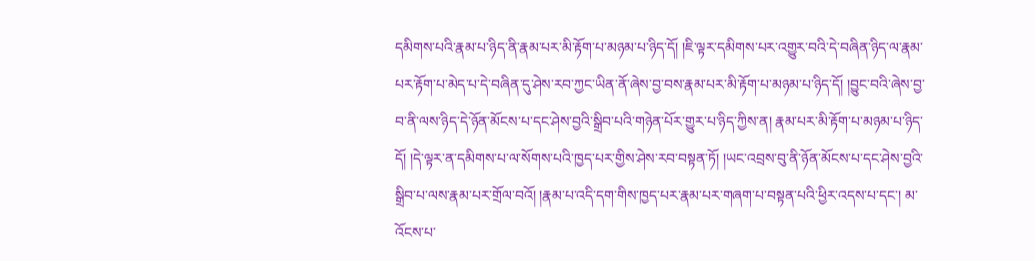དམིགས་པའི་རྣམ་པ་ཉིད་ནི་རྣམ་པར་མི་རྟོག་པ་མཉམ་པ་ཉིད་དོ། །ཇི་ལྟར་དམིགས་པར་འགྱུར་བའི་དེ་བཞིན་ཉིད་ལ་རྣམ་པར་རྟོག་པ་མེད་པ་དེ་བཞིན་དུ་ཤེས་རབ་ཀྱང་ཡིན་ནོ་ཞེས་བྱ་བས་རྣམ་པར་མི་རྟོག་པ་མཉམ་པ་ཉིད་དོ། །བྱུང་བའི་ཞེས་བྱ་བ་ནི་ལས་ཉིད་དེ་ཉོན་མོངས་པ་དང་ཤེས་བྱའི་སྒྲིབ་པའི་གཉེན་པོར་གྱུར་པ་ཉིད་ཀྱིས་ན། རྣམ་པར་མི་རྟོག་པ་མཉམ་པ་ཉིད་དོ། །དེ་ལྟར་ན་དམིགས་པ་ལ་སོགས་པའི་ཁྱད་པར་གྱིས་ཤེས་རབ་བསྟན་ཏོ། །ཡང་འབྲས་བུ་ནི་ཉོན་མོངས་པ་དང་ཤེས་བྱའི་སྒྲིབ་པ་ལས་རྣམ་པར་གྲོལ་བའོ། །རྣམ་པ་འདི་དག་གིས་ཁྱད་པར་རྣམ་པར་གཞག་པ་བསྟན་པའི་ཕྱིར་འདས་པ་དང་། མ་འོངས་པ་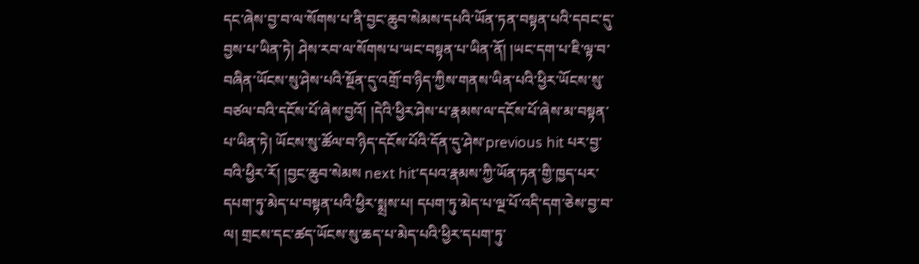དང་ཞེས་བྱ་བ་ལ་སོགས་པ་ནི་བྱང་ཆུབ་སེམས་དཔའི་ཡོན་ཏན་བསྟན་པའི་དབང་དུ་བྱས་པ་ཡིན་ཏེ། ཤེས་རབ་ལ་སོགས་པ་ཡང་བསྟན་པ་ཡིན་ནོ། །ཡང་དག་པ་ཇི་ལྟ་བ་བཞིན་ཡོངས་སུ་ཤེས་པའི་སྔོན་དུ་འགྲོ་བ་ཉིད་ཀྱིས་གནས་ཡིན་པའི་ཕྱིར་ཡོངས་སུ་བཙལ་བའི་དངོས་པོ་ཞེས་བྱའོ། །དེའི་ཕྱིར་ཤེས་པ་རྣམས་ལ་དངོས་པོ་ཞེས་མ་བསྟན་པ་ཡིན་ཏེ། ཡོངས་སུ་ཚོལ་བ་ཉིད་དངོས་པོའི་དོན་དུ་ཤེས་previous hit པར་བྱ་བའི་ཕྱིར་རོ། །བྱང་ཆུབ་སེམས next hit་དཔའ་རྣམས་ཀྱི་ཡོན་ཏན་གྱི་ཁྱད་པར་དཔག་ཏུ་མེད་པ་བསྟན་པའི་ཕྱིར་སྨྲས་པ། དཔག་ཏུ་མེད་པ་ལྔ་པོ་འདི་དག་ཅེས་བྱ་བ་ལ། གྲངས་དང་ཚད་ཡོངས་སུ་ཆད་པ་མེད་པའི་ཕྱིར་དཔག་ཏུ་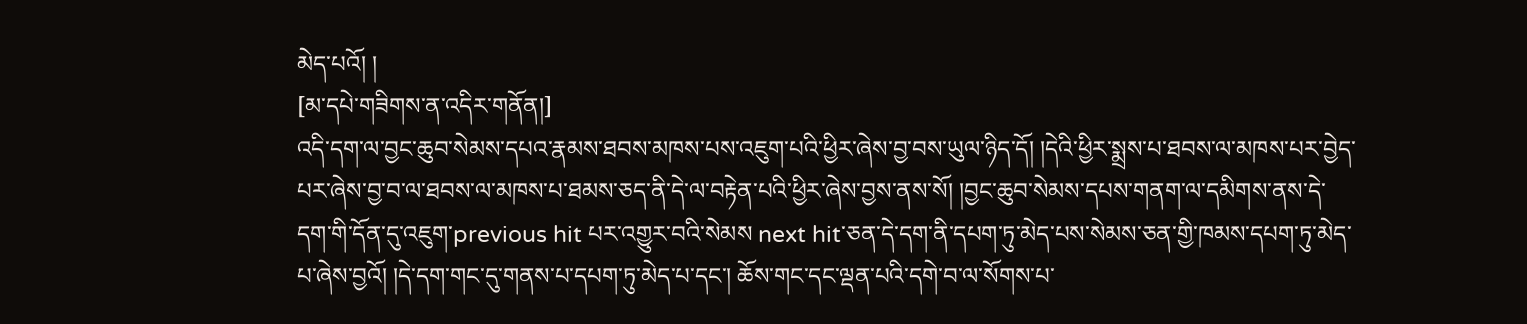མེད་པའོ། །
[མ་དཔེ་གཟིགས་ན་འདིར་གནོན།]
འདི་དག་ལ་བྱང་ཆུབ་སེམས་དཔའ་རྣམས་ཐབས་མཁས་པས་འཇུག་པའི་ཕྱིར་ཞེས་བྱ་བས་ཡུལ་ཉིད་དོ། །དེའི་ཕྱིར་སྨྲས་པ་ཐབས་ལ་མཁས་པར་བྱེད་པར་ཞེས་བྱ་བ་ལ་ཐབས་ལ་མཁས་པ་ཐམས་ཅད་ནི་དེ་ལ་བརྟེན་པའི་ཕྱིར་ཞེས་བྱས་ནས་སོ། །བྱང་ཆུབ་སེམས་དཔས་གནག་ལ་དམིགས་ནས་དེ་དག་གི་དོན་དུ་འཇུག་previous hit པར་འགྱུར་བའི་སེམས next hit་ཅན་དེ་དག་ནི་དཔག་ཏུ་མེད་པས་སེམས་ཅན་གྱི་ཁམས་དཔག་ཏུ་མེད་པ་ཞེས་བྱའོ། །དེ་དག་གང་དུ་གནས་པ་དཔག་ཏུ་མེད་པ་དང་། ཆོས་གང་དང་ལྡན་པའི་དགེ་བ་ལ་སོགས་པ་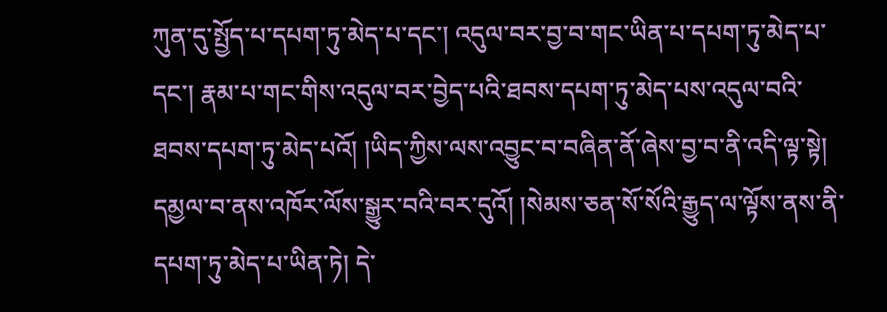ཀུན་དུ་སྤྱོད་པ་དཔག་ཏུ་མེད་པ་དང་། འདུལ་བར་བྱ་བ་གང་ཡིན་པ་དཔག་ཏུ་མེད་པ་དང་། རྣམ་པ་གང་གིས་འདུལ་བར་བྱེད་པའི་ཐབས་དཔག་ཏུ་མེད་པས་འདུལ་བའི་ཐབས་དཔག་ཏུ་མེད་པའོ། །ཡིད་ཀྱིས་ལས་འབྱུང་བ་བཞིན་ནོ་ཞེས་བྱ་བ་ནི་འདི་ལྟ་སྟེ། དམྱལ་བ་ནས་འཁོར་ལོས་སྒྱུར་བའི་བར་དུའོ། །སེམས་ཅན་སོ་སོའི་རྒྱུད་ལ་ལྟོས་ནས་ནི་དཔག་ཏུ་མེད་པ་ཡིན་ཏེ། དེ་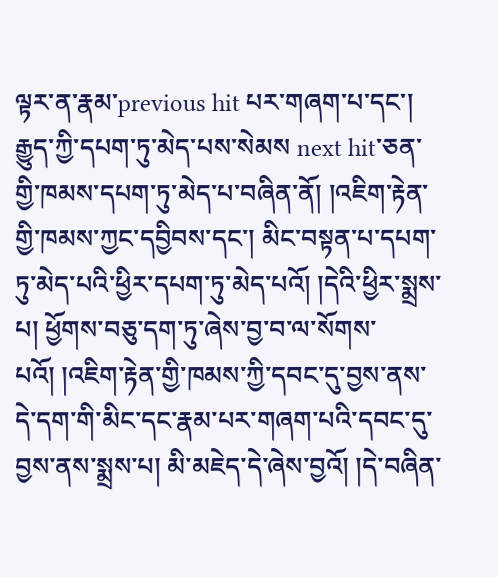ལྟར་ན་རྣམ་previous hit པར་གཞག་པ་དང་། རྒྱུད་ཀྱི་དཔག་ཏུ་མེད་པས་སེམས next hit་ཅན་གྱི་ཁམས་དཔག་ཏུ་མེད་པ་བཞིན་ནོ། །འཇིག་རྟེན་གྱི་ཁམས་ཀྱང་དབྱིབས་དང་། མིང་བསྟན་པ་དཔག་ཏུ་མེད་པའི་ཕྱིར་དཔག་ཏུ་མེད་པའོ། །དེའི་ཕྱིར་སྨྲས་པ། ཕྱོགས་བཅུ་དག་ཏུ་ཞེས་བྱ་བ་ལ་སོགས་པའོ། །འཇིག་རྟེན་གྱི་ཁམས་ཀྱི་དབང་དུ་བྱས་ནས་དེ་དག་གི་མིང་དང་རྣམ་པར་གཞག་པའི་དབང་དུ་བྱས་ནས་སྨྲས་པ། མི་མཇེད་དེ་ཞེས་བྱའོ། །དེ་བཞིན་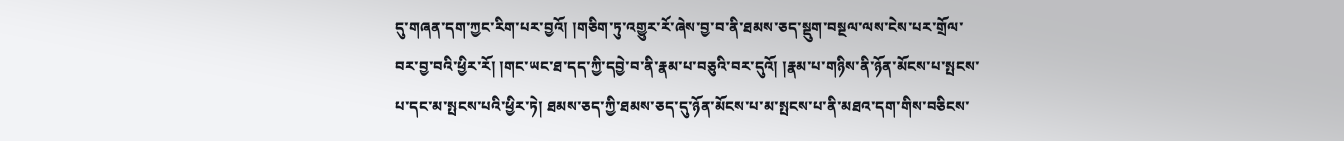དུ་གཞན་དག་ཀྱང་རིག་པར་བྱའོ། །གཅིག་ཏུ་འགྱུར་རོ་ཞེས་བྱ་བ་ནི་ཐམས་ཅད་སྡུག་བསྔལ་ལས་ངེས་པར་གྲོལ་བར་བྱ་བའི་ཕྱིར་རོ། །གང་ཡང་ཐ་དད་ཀྱི་དབྱེ་བ་ནི་རྣམ་པ་བཅུའི་བར་དུའོ། །རྣམ་པ་གཉིས་ནི་ཉོན་མོངས་པ་སྤངས་པ་དང་མ་སྤངས་པའི་ཕྱིར་ཏེ། ཐམས་ཅད་ཀྱི་ཐམས་ཅད་དུ་ཉོན་མོངས་པ་མ་སྤངས་པ་ནི་མཐའ་དག་གིས་བཅིངས་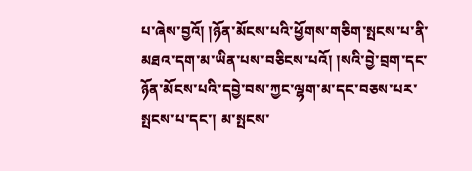པ་ཞེས་བྱའོ། །ཉོན་མོངས་པའི་ཕྱོགས་གཅིག་སྤངས་པ་ནི་མཐའ་དག་མ་ཡིན་པས་བཅིངས་པའོ། །སའི་བྱེ་བྲག་དང་ཉོན་མོངས་པའི་དབྱེ་བས་ཀྱང་ལྷག་མ་དང་བཅས་པར་སྤངས་པ་དང་། མ་སྤངས་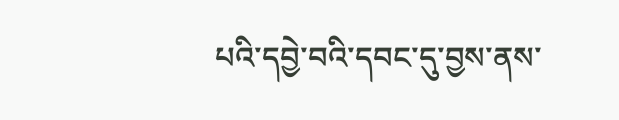པའི་དབྱེ་བའི་དབང་དུ་བྱས་ནས་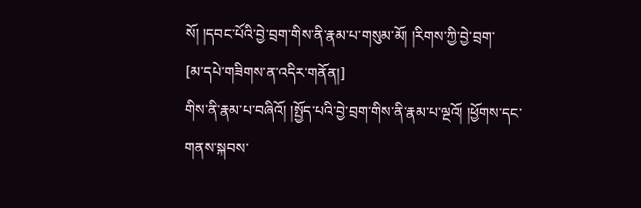སོ། །དབང་པོའི་བྱེ་བྲག་གིས་ནི་རྣམ་པ་གསུམ་མོ། །རིགས་ཀྱི་བྱེ་བྲག་
[མ་དཔེ་གཟིགས་ན་འདིར་གནོན།]
གིས་ནི་རྣམ་པ་བཞིའོ། །སྤྱོད་པའི་བྱེ་བྲག་གིས་ནི་རྣམ་པ་ལྔའོ། །ཕྱོགས་དང་གནས་སྐབས་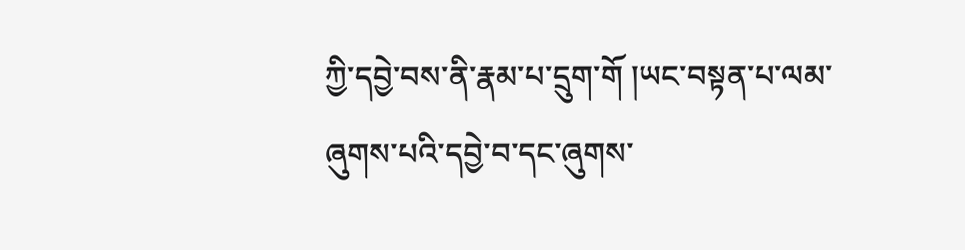ཀྱི་དབྱེ་བས་ནི་རྣམ་པ་དྲུག་གོ །ཡང་བསྟན་པ་ལམ་ཞུགས་པའི་དབྱེ་བ་དང་ཞུགས་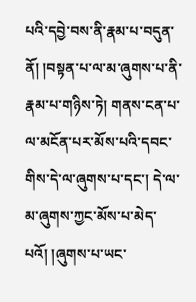པའི་དབྱེ་བས་ནི་རྣམ་པ་བདུན་ནོ། །བསྟན་པ་ལ་མ་ཞུགས་པ་ནི་རྣམ་པ་གཉིས་ཏེ། གནས་ངན་པ་ལ་མངོན་པར་མོས་པའི་དབང་གིས་དེ་ལ་ཞུགས་པ་དང་། དེ་ལ་མ་ཞུགས་ཀྱང་མོས་པ་མེད་པའོ། །ཞུགས་པ་ཡང་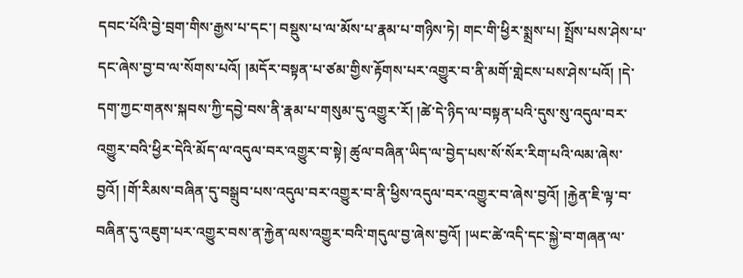དབང་པོའི་བྱེ་བྲག་གིས་རྒྱས་པ་དང་། བསྡུས་པ་ལ་མོས་པ་རྣམ་པ་གཉིས་ཏེ། གང་གི་ཕྱིར་སྨྲས་པ། སྤྲོས་པས་ཤེས་པ་དང་ཞེས་བྱ་བ་ལ་སོགས་པའོ། །མདོར་བསྟན་པ་ཙམ་གྱིས་རྟོགས་པར་འགྱུར་བ་ནི་མགོ་གླེངས་པས་ཤེས་པའོ། །དེ་དག་ཀྱང་གནས་སྐབས་ཀྱི་དབྱེ་བས་ནི་རྣམ་པ་གསུམ་དུ་འགྱུར་རོ། །ཚེ་དེ་ཉིད་ལ་བསྟན་པའི་དུས་སུ་འདུལ་བར་འགྱུར་བའི་ཕྱིར་དེའི་མོད་ལ་འདུལ་བར་འགྱུར་བ་སྟེ། ཚུལ་བཞིན་ཡིད་ལ་བྱེད་པས་སོ་སོར་རིག་པའི་ལམ་ཞེས་བྱའོ། །གོ་རིམས་བཞིན་དུ་བསྒྲུབ་པས་འདུལ་བར་འགྱུར་བ་ནི་ཕྱིས་འདུལ་བར་འགྱུར་བ་ཞེས་བྱའོ། །རྐྱེན་ཇི་ལྟ་བ་བཞིན་དུ་འཇུག་པར་འགྱུར་བས་ན་རྐྱེན་ལས་འགྱུར་བའི་གདུལ་བྱ་ཞེས་བྱའོ། །ཡང་ཚེ་འདི་དང་སྐྱེ་བ་གཞན་ལ་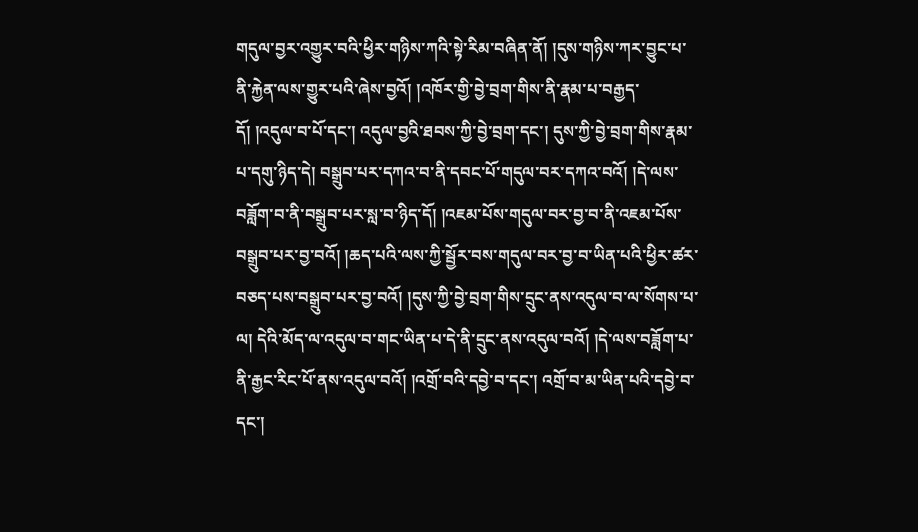གདུལ་བྱར་འགྱུར་བའི་ཕྱིར་གཉིས་ཀའི་སྟེ་རིམ་བཞིན་ནོ། །དུས་གཉིས་ཀར་བྱུང་པ་ནི་རྐྱེན་ལས་གྱུར་པའི་ཞེས་བྱའོ། །འཁོར་གྱི་བྱེ་བྲག་གིས་ནི་རྣམ་པ་བརྒྱད་དོ། །འདུལ་བ་པོ་དང་། འདུལ་བྱའི་ཐབས་ཀྱི་བྱེ་བྲག་དང་། དུས་ཀྱི་བྱེ་བྲག་གིས་རྣམ་པ་དགུ་ཉིད་དེ། བསྒྲུབ་པར་དཀའ་བ་ནི་དབང་པོ་གདུལ་བར་དཀའ་བའོ། །དེ་ལས་བཟློག་བ་ནི་བསྒྲུབ་པར་སླ་བ་ཉིད་དོ། །འཇམ་པོས་གདུལ་བར་བྱ་བ་ནི་འཇམ་པོས་བསྒྲུབ་པར་བྱ་བའོ། །ཆད་པའི་ལས་ཀྱི་སྦྱོར་བས་གདུལ་བར་བྱ་བ་ཡིན་པའི་ཕྱིར་ཚར་བཅད་པས་བསྒྲུབ་པར་བྱ་བའོ། །དུས་ཀྱི་བྱེ་བྲག་གིས་དྲུང་ནས་འདུལ་བ་ལ་སོགས་པ་ལ། དེའི་མོད་ལ་འདུལ་བ་གང་ཡིན་པ་དེ་ནི་དྲུང་ནས་འདུལ་བའོ། །དེ་ལས་བཟློག་པ་ནི་རྒྱང་རིང་པོ་ནས་འདུལ་བའོ། །འགྲོ་བའི་དབྱེ་བ་དང་། འགྲོ་བ་མ་ཡིན་པའི་དབྱེ་བ་དང་།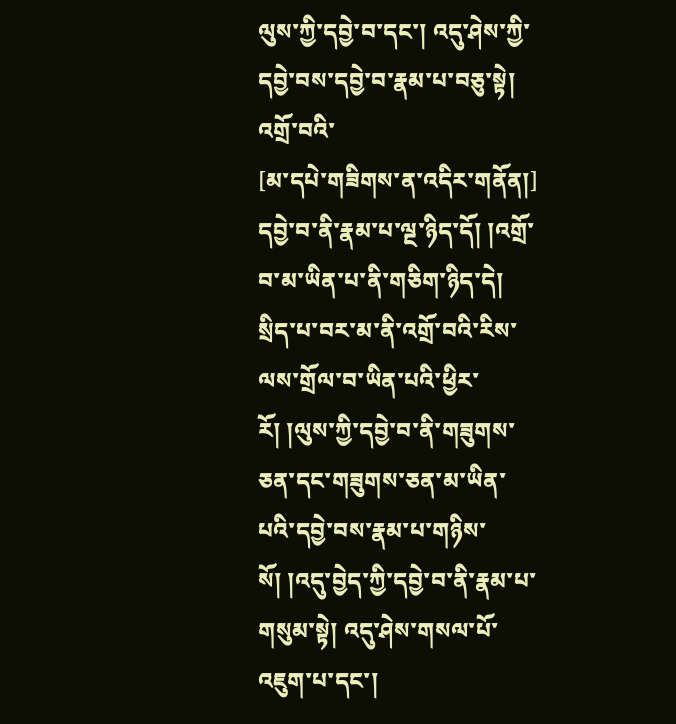ལུས་ཀྱི་དབྱེ་བ་དང་། འདུ་ཤེས་ཀྱི་དབྱེ་བས་དབྱེ་བ་རྣམ་པ་བཅུ་སྟེ། འགྲོ་བའི་
[མ་དཔེ་གཟིགས་ན་འདིར་གནོན།]
དབྱེ་བ་ནི་རྣམ་པ་ལྔ་ཉིད་དོ། །འགྲོ་བ་མ་ཡིན་པ་ནི་གཅིག་ཉིད་དེ། སྲིད་པ་བར་མ་ནི་འགྲོ་བའི་རིས་ལས་གྲོལ་བ་ཡིན་པའི་ཕྱིར་རོ། །ལུས་ཀྱི་དབྱེ་བ་ནི་གཟུགས་ཅན་དང་གཟུགས་ཅན་མ་ཡིན་པའི་དབྱེ་བས་རྣམ་པ་གཉིས་སོ། །འདུ་བྱེད་ཀྱི་དབྱེ་བ་ནི་རྣམ་པ་གསུམ་སྟེ། འདུ་ཤེས་གསལ་པོ་འཇུག་པ་དང་།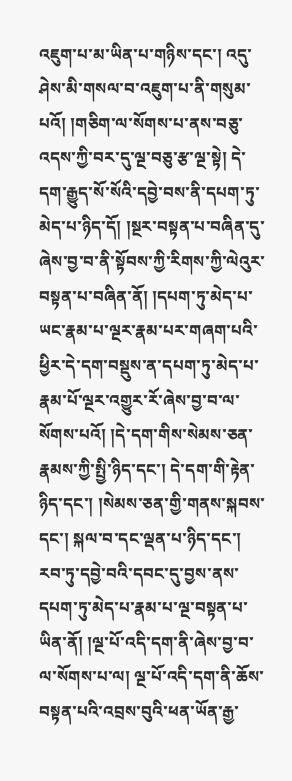འཇུག་པ་མ་ཡིན་པ་གཉིས་དང་། འདུ་ཤེས་མི་གསལ་བ་འཇུག་པ་ནི་གསུམ་པའོ། །གཅིག་ལ་སོགས་པ་ནས་བཅུ་འདས་ཀྱི་བར་དུ་ལྔ་བཅུ་རྩ་ལྔ་སྟེ། དེ་དག་རྒྱུད་སོ་སོའི་དབྱེ་བས་ནི་དཔག་ཏུ་མེད་པ་ཉིད་དོ། །སྔར་བསྟན་པ་བཞིན་དུ་ཞེས་བྱ་བ་ནི་སྟོབས་ཀྱི་རིགས་ཀྱི་ལེའུར་བསྟན་པ་བཞིན་ནོ། །དཔག་ཏུ་མེད་པ་ཡང་རྣམ་པ་ལྔར་རྣམ་པར་གཞག་པའི་ཕྱིར་དེ་དག་བསྡུས་ན་དཔག་ཏུ་མེད་པ་རྣམ་པོ་ལྔར་འགྱུར་རོ་ཞེས་བྱ་བ་ལ་སོགས་པའོ། །དེ་དག་གིས་སེམས་ཅན་རྣམས་ཀྱི་སྤྱི་ཉིད་དང་། དེ་དག་གི་རྟེན་ཉིད་དང་། །སེམས་ཅན་གྱི་གནས་སྐབས་དང་། སྐལ་བ་དང་ལྡན་པ་ཉིད་དང་། རབ་ཏུ་དབྱེ་བའི་དབང་དུ་བྱས་ནས་དཔག་ཏུ་མེད་པ་རྣམ་པ་ལྔ་བསྟན་པ་ཡིན་ནོ། །ལྔ་པོ་འདི་དག་ནི་ཞེས་བྱ་བ་ལ་སོགས་པ་ལ། ལྔ་པོ་འདི་དག་ནི་ཆོས་བསྟན་པའི་འབྲས་བུའི་ཕན་ཡོན་རྒྱ་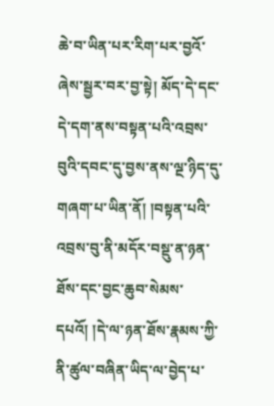ཆེ་བ་ཡིན་པར་རིག་པར་བྱའོ་ཞེས་སྦྱར་བར་བྱ་སྟེ། མོད་དེ་དང་དེ་དག་ནས་བསྟན་པའི་འབྲས་བུའི་དབང་དུ་བྱས་ནས་ལྔ་ཉིད་དུ་གཞག་པ་ཡིན་ནོ། །བསྟན་པའི་འབྲས་བུ་ནི་མདོར་བསྡུ་ན་ཉན་ཐོས་དང་བྱང་ཆུབ་སེམས་དཔའོ། །དེ་ལ་ཉན་ཐོས་རྣམས་ཀྱི་ནི་ཚུལ་བཞིན་ཡིད་ལ་བྱེད་པ་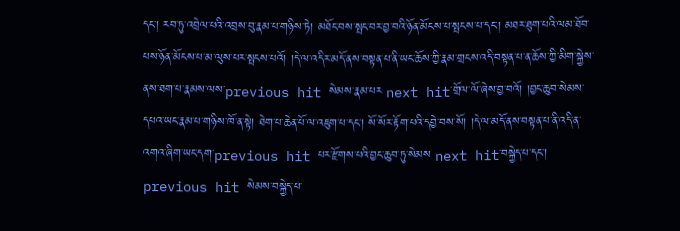དང་། རབ་ཏུ་འབྲེལ་པའི་འབྲས་བུ་རྣམ་པ་གཉིས་ཏེ། མཐོང་བས་སྤང་བར་བྱ་བའི་ཉོན་མོངས་པ་སྤངས་པ་དང་། མཐར་ཐུག་པའི་ལམ་ཐོབ་པས་ཉོན་མོངས་པ་མ་ལུས་པར་སྤངས་པའོ། །དེ་ལ་འདིར་མདོ་ནས་བསྟན་པ་ནི་ཡང་ཆོས་ཀྱི་རྣམ་གྲངས་འདི་བསྟན་པ་ན་ཆོས་ཀྱི་མིག་སྐྱེས་ནས་ཐག་པ་རྣམས་ལས་previous hit སེམས་རྣམ་པར next hit་གྲོལ་ལོ་ཞེས་བྱ་བའོ། །བྱང་ཆུབ་སེམས་དཔའ་ཡང་རྣམ་པ་གཉིས་ཁོ་ན་སྟེ། ཐེག་པ་ཆེན་པོ་ལ་འཇུག་པ་དང་། སོ་སོར་རྟོག་པའི་དབྱེ་བས་སོ། །དེ་ལ་མདོ་ནས་བསྟན་པ་ནི་འདི་ན་འགའ་ཞིག་ཡང་དག་previous hit པར་རྫོགས་པའི་བྱང་ཆུབ་ཏུ་སེམས next hit་བསྐྱེད་པ་དང་། previous hit སེམས་བསྐྱེད་པ་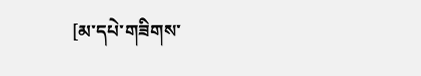[མ་དཔེ་གཟིགས་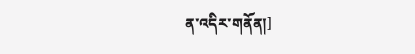ན་འདིར་གནོན།]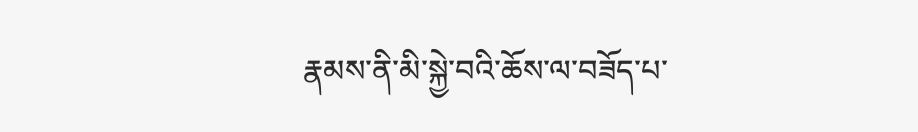རྣམས་ནི་མི་སྐྱེ་བའི་ཆོས་ལ་བཟོད་པ་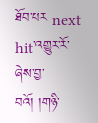ཐོབ་པར next hit་འགྱུར་རོ་ཞེས་བྱ་བའོ། །གཉི་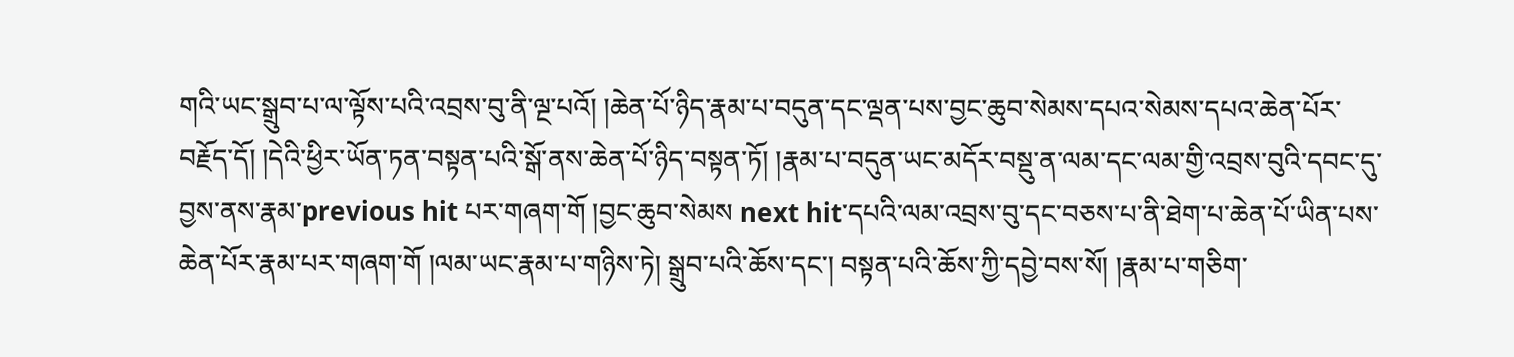གའི་ཡང་སྒྲུབ་པ་ལ་ལྟོས་པའི་འབྲས་བུ་ནི་ལྔ་པའོ། །ཆེན་པོ་ཉིད་རྣམ་པ་བདུན་དང་ལྡན་པས་བྱང་ཆུབ་སེམས་དཔའ་སེམས་དཔའ་ཆེན་པོར་བརྗོད་དོ། །དེའི་ཕྱིར་ཡོན་ཏན་བསྟན་པའི་སྒོ་ནས་ཆེན་པོ་ཉིད་བསྟན་ཏོ། །རྣམ་པ་བདུན་ཡང་མདོར་བསྡུ་ན་ལམ་དང་ལམ་གྱི་འབྲས་བུའི་དབང་དུ་བྱས་ནས་རྣམ་previous hit པར་གཞག་གོ །བྱང་ཆུབ་སེམས next hit་དཔའི་ལམ་འབྲས་བུ་དང་བཅས་པ་ནི་ཐེག་པ་ཆེན་པོ་ཡིན་པས་ཆེན་པོར་རྣམ་པར་གཞག་གོ །ལམ་ཡང་རྣམ་པ་གཉིས་ཏེ། སྒྲུབ་པའི་ཆོས་དང་། བསྟན་པའི་ཆོས་ཀྱི་དབྱེ་བས་སོ། །རྣམ་པ་གཅིག་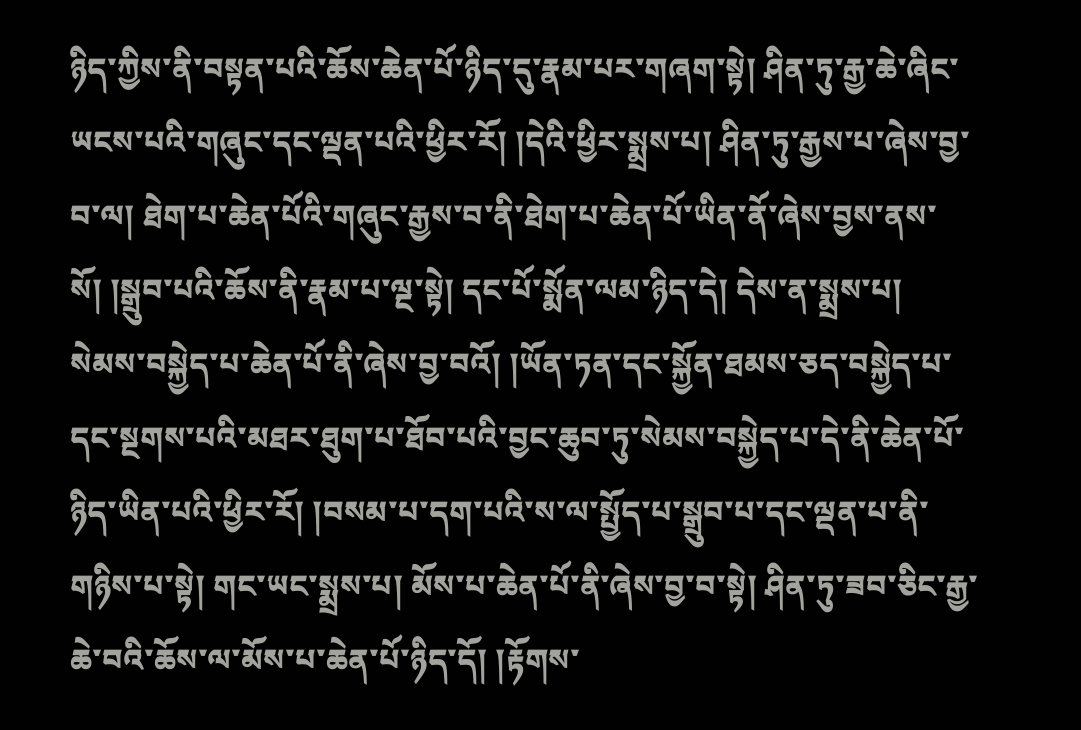ཉིད་ཀྱིས་ནི་བསྟན་པའི་ཆོས་ཆེན་པོ་ཉིད་དུ་རྣམ་པར་གཞག་སྟེ། ཤིན་ཏུ་རྒྱ་ཆེ་ཞིང་ཡངས་པའི་གཞུང་དང་ལྡན་པའི་ཕྱིར་རོ། །དེའི་ཕྱིར་སྨྲས་པ། ཤིན་ཏུ་རྒྱས་པ་ཞེས་བྱ་བ་ལ། ཐེག་པ་ཆེན་པོའི་གཞུང་རྒྱས་བ་ནི་ཐེག་པ་ཆེན་པོ་ཡིན་ནོ་ཞེས་བྱས་ནས་སོ། །སྒྲུབ་པའི་ཆོས་ནི་རྣམ་པ་ལྔ་སྟེ། དང་པོ་སྨོན་ལམ་ཉིད་དེ། དེས་ན་སྨྲས་པ། སེམས་བསྐྱེད་པ་ཆེན་པོ་ནི་ཞེས་བྱ་བའོ། །ཡོན་ཏན་དང་སྐྱོན་ཐམས་ཅད་བསྐྱེད་པ་དང་སྔགས་པའི་མཐར་ཐུག་པ་ཐོབ་པའི་བྱང་ཆུབ་ཏུ་སེམས་བསྐྱེད་པ་དེ་ནི་ཆེན་པོ་ཉིད་ཡིན་པའི་ཕྱིར་རོ། །བསམ་པ་དག་པའི་ས་ལ་སྤྱོད་པ་སྒྲུབ་པ་དང་ལྡན་པ་ནི་གཉིས་པ་སྟེ། གང་ཡང་སྨྲས་པ། མོས་པ་ཆེན་པོ་ནི་ཞེས་བྱ་བ་སྟེ། ཤིན་ཏུ་ཟབ་ཅིང་རྒྱ་ཆེ་བའི་ཆོས་ལ་མོས་པ་ཆེན་པོ་ཉིད་དོ། །རྟོགས་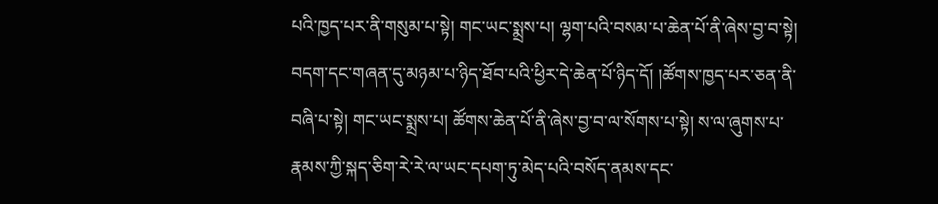པའི་ཁྱད་པར་ནི་གསུམ་པ་སྟེ། གང་ཡང་སྨྲས་པ། ལྷག་པའི་བསམ་པ་ཆེན་པོ་ནི་ཞེས་བྱ་བ་སྟེ། བདག་དང་གཞན་དུ་མཉམ་པ་ཉིད་ཐོབ་པའི་ཕྱིར་དེ་ཆེན་པོ་ཉིད་དོ། །ཚོགས་ཁྱད་པར་ཅན་ནི་བཞི་པ་སྟེ། གང་ཡང་སྨྲས་པ། ཚོགས་ཆེན་པོ་ནི་ཞེས་བྱ་བ་ལ་སོགས་པ་སྟེ། ས་ལ་ཞུགས་པ་རྣམས་ཀྱི་སྐད་ཅིག་རེ་རེ་ལ་ཡང་དཔག་ཏུ་མེད་པའི་བསོད་ནམས་དང་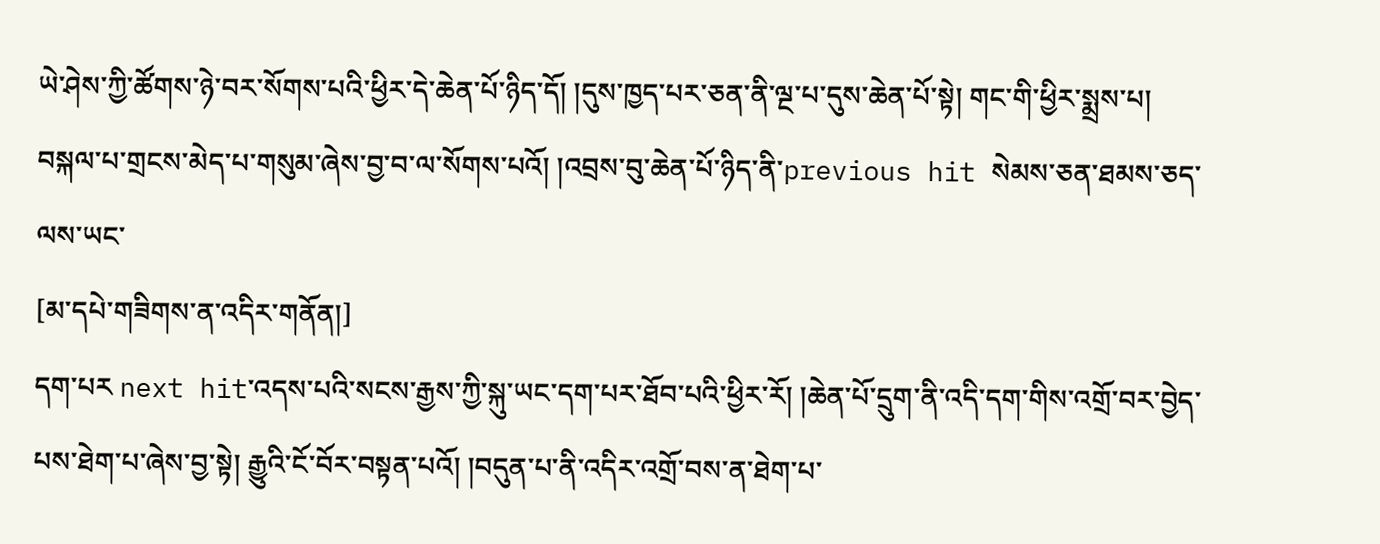ཡེ་ཤེས་ཀྱི་ཚོགས་ཉེ་བར་སོགས་པའི་ཕྱིར་དེ་ཆེན་པོ་ཉིད་དོ། །དུས་ཁྱད་པར་ཅན་ནི་ལྔ་པ་དུས་ཆེན་པོ་སྟེ། གང་གི་ཕྱིར་སྨྲས་པ། བསྐལ་པ་གྲངས་མེད་པ་གསུམ་ཞེས་བྱ་བ་ལ་སོགས་པའོ། །འབྲས་བུ་ཆེན་པོ་ཉིད་ནི་previous hit སེམས་ཅན་ཐམས་ཅད་ལས་ཡང་
[མ་དཔེ་གཟིགས་ན་འདིར་གནོན།]
དག་པར next hit་འདས་པའི་སངས་རྒྱས་ཀྱི་སྐུ་ཡང་དག་པར་ཐོབ་པའི་ཕྱིར་རོ། །ཆེན་པོ་དྲུག་ནི་འདི་དག་གིས་འགྲོ་བར་བྱེད་པས་ཐེག་པ་ཞེས་བྱ་སྟེ། རྒྱུའི་ངོ་བོར་བསྟན་པའོ། །བདུན་པ་ནི་འདིར་འགྲོ་བས་ན་ཐེག་པ་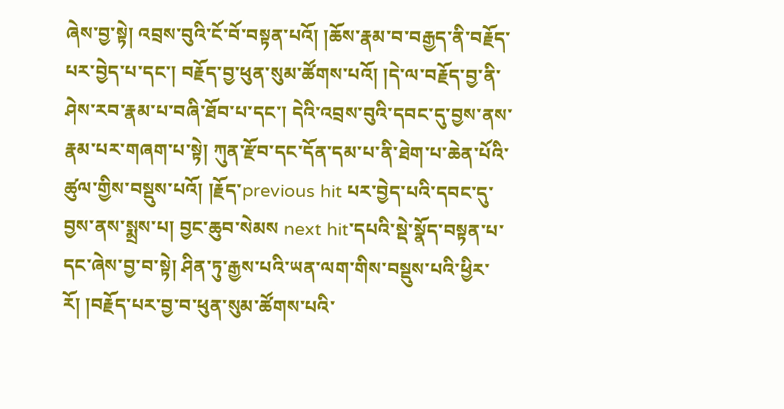ཞེས་བྱ་སྟེ། འབྲས་བུའི་ངོ་བོ་བསྟན་པའོ། །ཆོས་རྣམ་བ་བརྒྱད་ནི་བརྗོད་པར་བྱེད་པ་དང་། བརྗོད་བྱ་ཕུན་སུམ་ཚོགས་པའོ། །དེ་ལ་བརྗོད་བྱ་ནི་ཤེས་རབ་རྣམ་པ་བཞི་ཐོབ་པ་དང་། དེའི་འབྲས་བུའི་དབང་དུ་བྱས་ནས་རྣམ་པར་གཞག་པ་སྟེ། ཀུན་རྫོབ་དང་དོན་དམ་པ་ནི་ཐེག་པ་ཆེན་པོའི་ཚུལ་གྱིས་བསྡུས་པའོ། །རྗོད་previous hit པར་བྱེད་པའི་དབང་དུ་བྱས་ནས་སྨྲས་པ། བྱང་ཆུབ་སེམས next hit་དཔའི་སྡེ་སྣོད་བསྟན་པ་དང་ཞེས་བྱ་བ་སྟེ། ཤིན་ཏུ་རྒྱས་པའི་ཡན་ལག་གིས་བསྡུས་པའི་ཕྱིར་རོ། །བརྗོད་པར་བྱ་བ་ཕུན་སུམ་ཚོགས་པའི་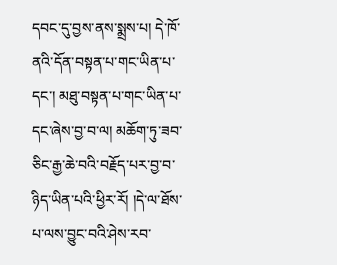དབང་དུ་བྱས་ནས་སྨྲས་པ། དེ་ཁོ་ནའི་དོན་བསྟན་པ་གང་ཡིན་པ་དང་། མཐུ་བསྟན་པ་གང་ཡིན་པ་དང་ཞེས་བྱ་བ་ལ། མཆོག་ཏུ་ཟབ་ཅིང་རྒྱ་ཆེ་བའི་བརྗོད་པར་བྱ་བ་ཉིད་ཡིན་པའི་ཕྱིར་རོ། །དེ་ལ་ཐོས་པ་ལས་བྱུང་བའི་ཤེས་རབ་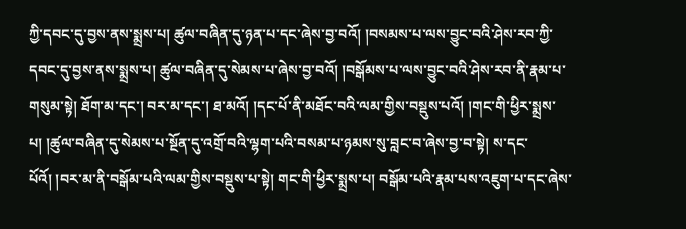ཀྱི་དབང་དུ་བྱས་ནས་སྨྲས་པ། ཚུལ་བཞིན་དུ་ཉན་པ་དང་ཞེས་བྱ་བའོ། །བསམས་པ་ལས་བྱུང་བའི་ཤེས་རབ་ཀྱི་དབང་དུ་བྱས་ནས་སྨྲས་པ། ཚུལ་བཞིན་དུ་སེམས་པ་ཞེས་བྱ་བའོ། །བསྒོམས་པ་ལས་བྱུང་བའི་ཤེས་རབ་ནི་རྣམ་པ་གསུམ་སྟེ། ཐོག་མ་དང་། བར་མ་དང་། ཐ་མའོ། །དང་པོ་ནི་མཐོང་བའི་ལམ་གྱིས་བསྡུས་པའོ། །གང་གི་ཕྱིར་སྨྲས་པ། །ཚུལ་བཞིན་དུ་སེམས་པ་སྔོན་དུ་འགྲོ་བའི་ལྷག་པའི་བསམ་པ་ཉམས་སུ་བླང་བ་ཞེས་བྱ་བ་སྟེ། ས་དང་པོའོ། །བར་མ་ནི་བསྒོམ་པའི་ལམ་གྱིས་བསྡུས་པ་སྟེ། གང་གི་ཕྱིར་སྨྲས་པ། བསྒོམ་པའི་རྣམ་པས་འཇུག་པ་དང་ཞེས་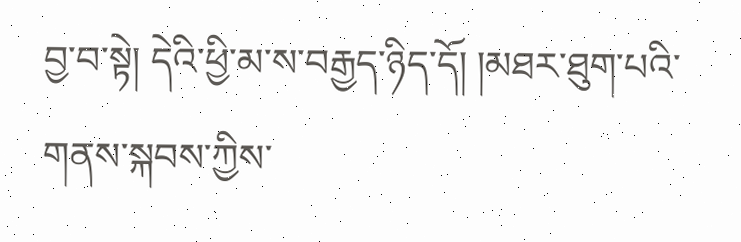བྱ་བ་སྟེ། དེའི་ཕྱི་མ་ས་བརྒྱད་ཉིད་དོ། །མཐར་ཐུག་པའི་གནས་སྐབས་ཀྱིས་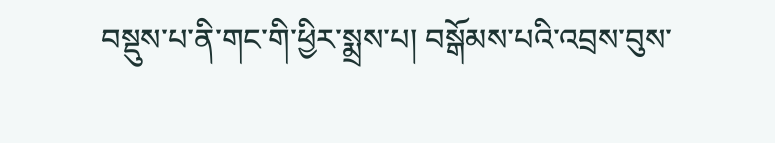བསྡུས་པ་ནི་གང་གི་ཕྱིར་སྨྲས་པ། བསྒོམས་པའི་འབྲས་བུས་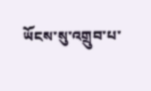ཡོངས་སུ་འགྲུབ་པ་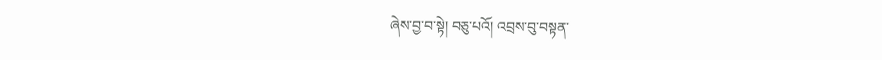ཞེས་བྱ་བ་སྟེ། བཅུ་པའོ། འབྲས་བུ་བསྟན་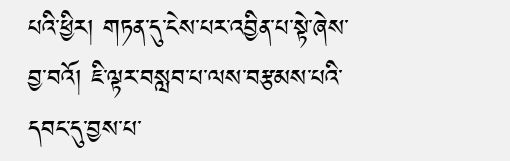པའི་ཕྱིར། གཏན་དུ་ངེས་པར་འབྱིན་པ་སྟེ་ཞེས་བྱ་བའོ། ཇི་ལྟར་བསླབ་པ་ལས་བརྩམས་པའི་དབང་དུ་བྱས་པ་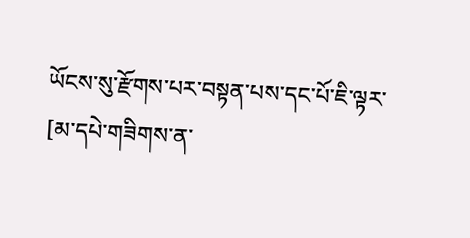ཡོངས་སུ་རྫོགས་པར་བསྟན་པས་དང་པོ་ཇི་ལྟར་
[མ་དཔེ་གཟིགས་ན་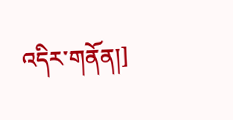འདིར་གནོན།]